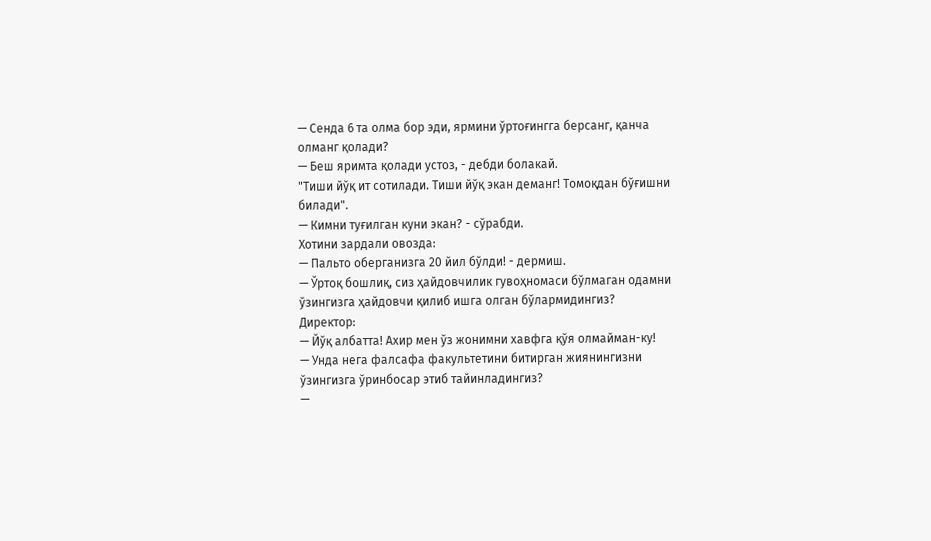— Сенда 6 та олма бор эди, ярмини ўртоғингга берсанг, қанча олманг қолади?
— Беш яримта қолади устоз, - дебди болакай.
"Тиши йўқ ит сотилади. Тиши йўқ экан деманг! Томоқдан бўғишни билади".
— Кимни туғилган куни экан? - сўрабди.
Хотини зардали овозда:
— Пальто оберганизга 20 йил бўлди! - дермиш.
— Ўртоқ бошлиқ, сиз ҳайдовчилик гувоҳномаси бўлмаган одамни ўзингизга ҳайдовчи қилиб ишга олган бўлармидингиз?
Директор:
— Йўқ албатта! Ахир мен ўз жонимни хавфга қўя олмайман-ку!
— Унда нега фалсафа факультетини битирган жиянингизни ўзингизга ўринбосар этиб тайинладингиз?
—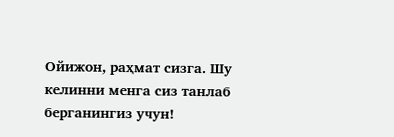Ойижон, раҳмат сизга. Шу келинни менга сиз танлаб берганингиз учун!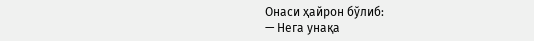Онаси ҳайрон бўлиб:
— Нега унақа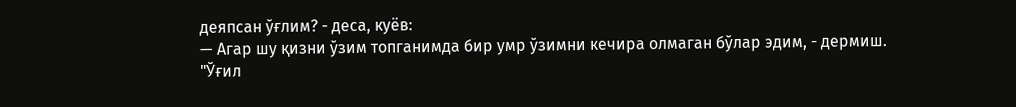деяпсан ўғлим? - деса, куёв:
— Агар шу қизни ўзим топганимда бир умр ўзимни кечира олмаган бўлар эдим, - дермиш.
"Ўғил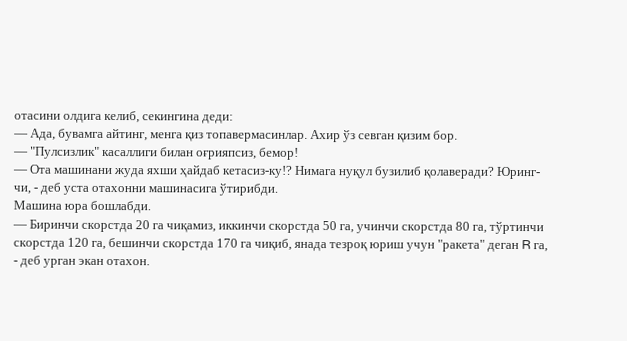отасини олдига келиб, секингина деди:
— Ада, бувамга айтинг, менга қиз топавермасинлар. Ахир ўз севган қизим бор.
— "Пулсизлик" касаллиги билан оғрияпсиз, бемор!
— Ота машинани жуда яхши ҳайдаб кетасиз-ку!? Нимага нуқул бузилиб қолаверади? Юринг-чи, - деб уста отахонни машинасига ўтирибди.
Машина юра бошлабди.
— Биринчи скорстда 20 га чиқамиз, иккинчи скорстда 50 га, учинчи скорстда 80 га, тўртинчи скорстда 120 га, бешинчи скорстда 170 га чиқиб, янада тезроқ юриш учун "ракета" деган R га, - деб урган экан отахон.